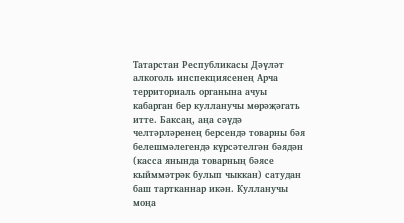Татарстан Республикасы Дәүләт алкоголь инспекциясенең Арча территориаль органына ачуы кабарган бер кулланучы мөрәҗәгать итте. Баксаң, аңа сәүдә челтәрләренең берсендә товарны бәя белешмәлегендә күрсәтелгән бәядән (касса янында товарның бәясе кыйммәтрәк булып чыккан) сатудан баш тартканнар икән. Кулланучы моңа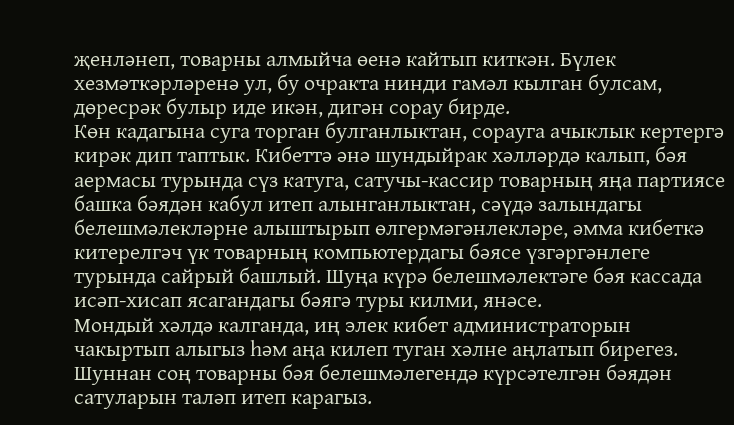җенләнеп, товарны алмыйча өенә кайтып киткән. Бүлек хезмәткәрләренә ул, бу очракта нинди гамәл кылган булсам, дөресрәк булыр иде икән, дигән сорау бирде.
Көн кадагына суга торган булганлыктан, сорауга ачыклык кертергә кирәк дип таптык. Кибеттә әнә шундыйрак хәлләрдә калып, бәя аермасы турында сүз катуга, сатучы-кассир товарның яңа партиясе башка бәядән кабул итеп алынганлыктан, сәүдә залындагы белешмәлекләрне алыштырып өлгермәгәнлекләре, әмма кибеткә китерелгәч үк товарның компьютердагы бәясе үзгәргәнлеге турында сайрый башлый. Шуңа күрә белешмәлектәге бәя кассада исәп-хисап ясагандагы бәягә туры килми, янәсе.
Мондый хәлдә калганда, иң элек кибет администраторын чакыртып алыгыз һәм аңа килеп туган хәлне аңлатып бирегез. Шуннан соң товарны бәя белешмәлегендә күрсәтелгән бәядән сатуларын таләп итеп карагыз.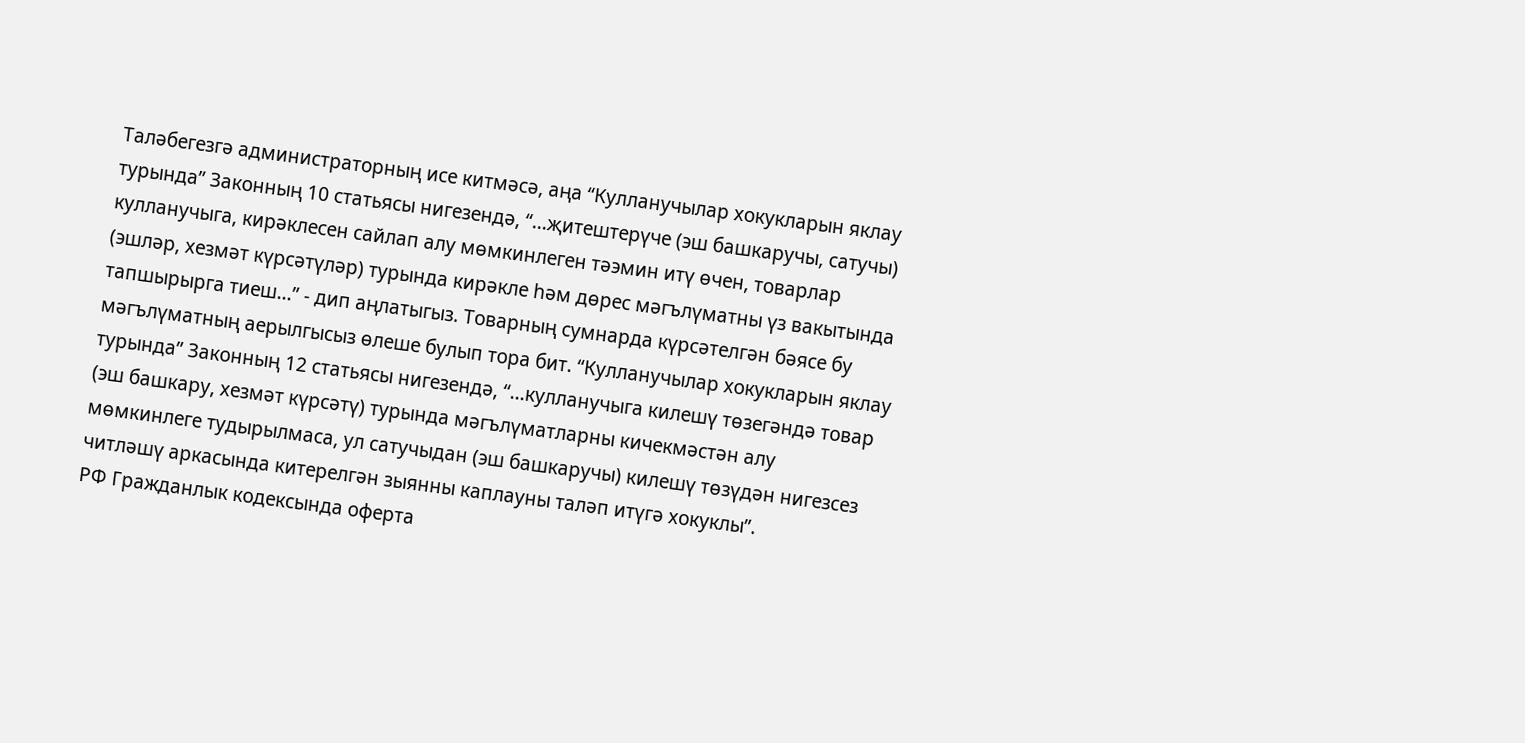Таләбегезгә администраторның исе китмәсә, аңа “Кулланучылар хокукларын яклау турында” Законның 10 статьясы нигезендә, “...җитештерүче (эш башкаручы, сатучы) кулланучыга, кирәклесен сайлап алу мөмкинлеген тәэмин итү өчен, товарлар (эшләр, хезмәт күрсәтүләр) турында кирәкле һәм дөрес мәгълүматны үз вакытында тапшырырга тиеш...” - дип аңлатыгыз. Товарның сумнарда күрсәтелгән бәясе бу мәгълүматның аерылгысыз өлеше булып тора бит. “Кулланучылар хокукларын яклау турында” Законның 12 статьясы нигезендә, “...кулланучыга килешү төзегәндә товар (эш башкару, хезмәт күрсәтү) турында мәгълүматларны кичекмәстән алу мөмкинлеге тудырылмаса, ул сатучыдан (эш башкаручы) килешү төзүдән нигезсез читләшү аркасында китерелгән зыянны каплауны таләп итүгә хокуклы”.
РФ Гражданлык кодексында оферта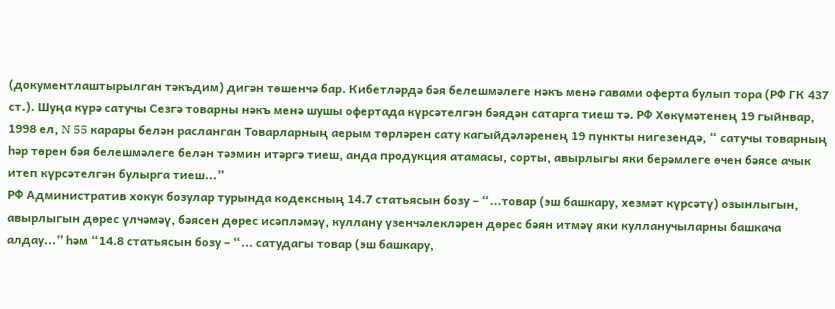(документлаштырылган тәкъдим) дигән төшенчә бар. Кибетләрдә бәя белешмәлеге нәкъ менә гавами оферта булып тора (РФ ГК 437 ст.). Шуңа күрә сатучы Сезгә товарны нәкъ менә шушы офертада күрсәтелгән бәядән сатарга тиеш тә. РФ Хөкүмәтенең 19 гыйнвар, 1998 ел, N 55 карары белән расланган Товарларның аерым төрләрен сату кагыйдәләренең 19 пункты нигезендә, “ сатучы товарның һәр төрен бәя белешмәлеге белән тәэмин итәргә тиеш, анда продукция атамасы, сорты, авырлыгы яки берәмлеге өчен бәясе ачык итеп күрсәтелгән булырга тиеш...”
РФ Административ хокук бозулар турында кодексның 14.7 статьясын бозу – “...товар (эш башкару, хезмәт күрсәтү) озынлыгын, авырлыгын дөрес үлчәмәү, бәясен дөрес исәпләмәү, куллану үзенчәлекләрен дөрес бәян итмәү яки кулланучыларны башкача алдау...” һәм “14.8 статьясын бозу – “... сатудагы товар (эш башкару,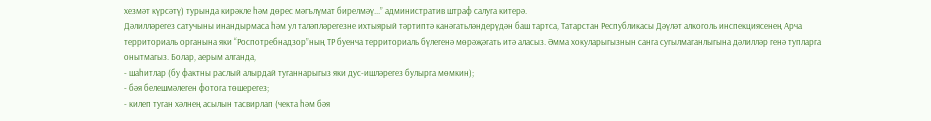хезмәт күрсәтү) турында кирәкле һәм дөрес мәгълүмат бирелмәү...” административ штраф салуга китерә.
Дәлилләрегез сатучыны инандырмаса һәм ул таләпләрегезне ихтыярый тәртиптә канәгатьләндерүдән баш тартса, Татарстан Республикасы Дәүләт алкоголь инспекциясенең Арча территориаль органына яки “Роспотребнадзор”ның ТР буенча территориаль бүлегенә мөрәҗәгать итә аласыз. Әмма хокуларыгызнын санга сугылмаганлыгына дәлилләр генә тупларга онытмагыз. Болар, аерым алганда,
- шаһитлар (бу фактны раслый алырдай туганнарыгыз яки дус-ишләрегез булырга мөмкин);
- бәя белешмәлеген фотога төшерегез;
- килеп туган хәлнең асылын тасвирлап (чекта һәм бәя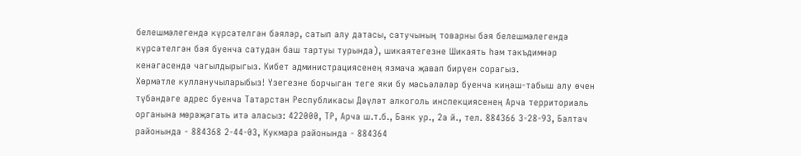белешмәлегендә күрсәтелгән бәяләр, сатып алу датасы, сатучының товарны бәя белешмәлегендә күрсәтелгән бәя буенча сатудан баш тартуы турында), шикаятегезне Шикаять һәм тәкъдимнәр кенәгәсендә чагылдырыгыз. Кибет администрациясенең язмача җавап бирүен сорагыз.
Хөрмәтле кулланучыларыбыз! Үзегезне борчыган теге яки бу мәсьәләләр буенча киңәш-табыш алу өчен түбәндәге адрес буенча Татарстан Республикасы Дәүләт алкоголь инспекциясенең Арча территориаль органына мөрәҗәгать итә аласыз: 422000, ТР, Арча ш.т.б., Банк ур., 2а й., тел. 884366 3-28-93, Балтач районында - 884368 2-44-03, Кукмара районында - 884364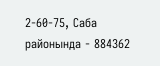2-60-75, Саба районында - 884362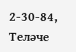2-30-84, Теләче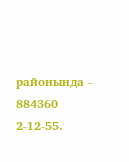районында - 884360 2-12-55.